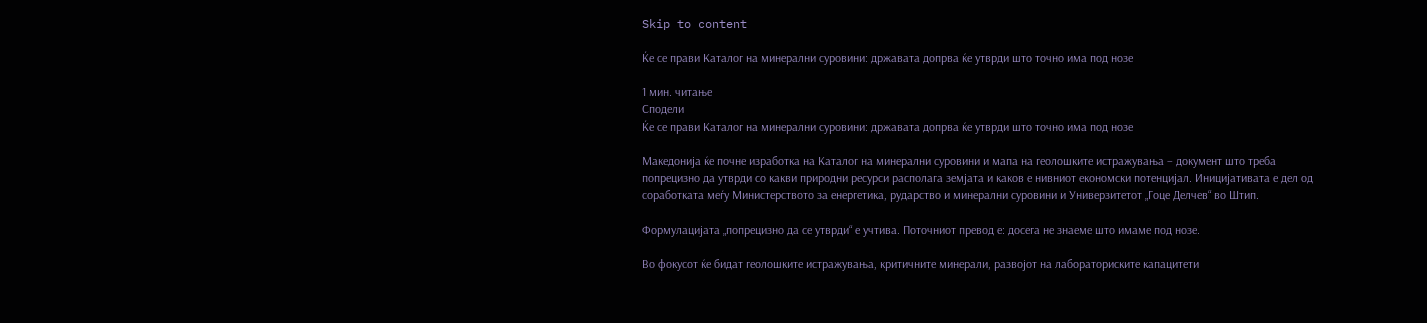Skip to content

Ќе се прави Каталог на минерални суровини: државата допрва ќе утврди што точно има под нозе

1 мин. читање
Сподели
Ќе се прави Каталог на минерални суровини: државата допрва ќе утврди што точно има под нозе

Македонија ќе почне изработка на Каталог на минерални суровини и мапа на геолошките истражувања – документ што треба попрецизно да утврди со какви природни ресурси располага земјата и каков е нивниот економски потенцијал. Иницијативата е дел од соработката меѓу Министерството за енергетика, рударство и минерални суровини и Универзитетот „Гоце Делчев“ во Штип.

Формулацијата „попрецизно да се утврди“ е учтива. Поточниот превод е: досега не знаеме што имаме под нозе.

Во фокусот ќе бидат геолошките истражувања, критичните минерали, развојот на лабораториските капацитети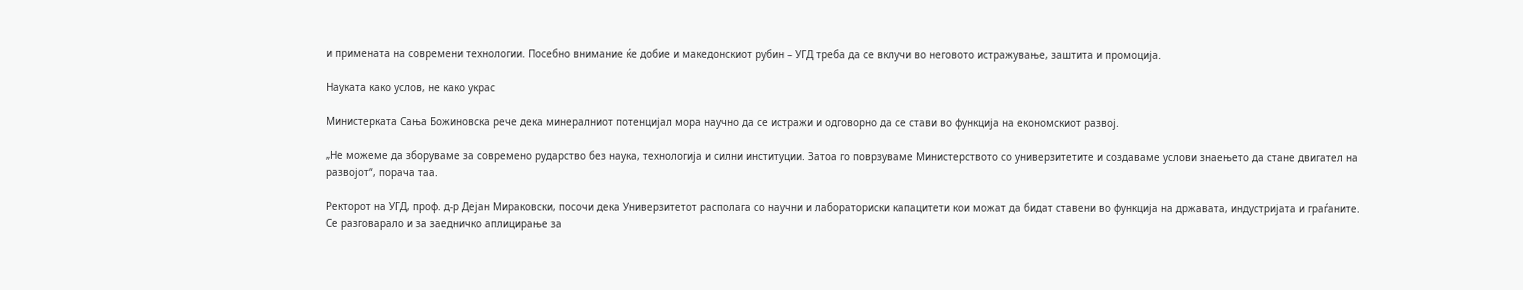и примената на современи технологии. Посебно внимание ќе добие и македонскиот рубин – УГД треба да се вклучи во неговото истражување, заштита и промоција.

Науката како услов, не како украс

Министерката Сања Божиновска рече дека минералниот потенцијал мора научно да се истражи и одговорно да се стави во функција на економскиот развој.

„Не можеме да зборуваме за современо рударство без наука, технологија и силни институции. Затоа го поврзуваме Министерството со универзитетите и создаваме услови знаењето да стане двигател на развојот“, порача таа.

Ректорот на УГД, проф. д-р Дејан Мираковски, посочи дека Универзитетот располага со научни и лабораториски капацитети кои можат да бидат ставени во функција на државата, индустријата и граѓаните. Се разговарало и за заедничко аплицирање за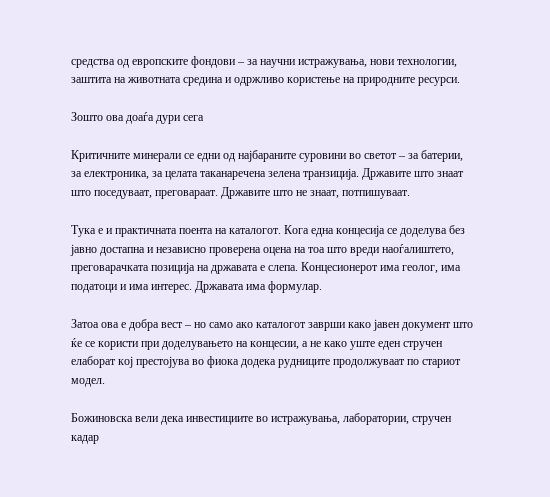средства од европските фондови – за научни истражувања, нови технологии, заштита на животната средина и одржливо користење на природните ресурси.

Зошто ова доаѓа дури сега

Критичните минерали се едни од најбараните суровини во светот – за батерии, за електроника, за целата таканаречена зелена транзиција. Државите што знаат што поседуваат, преговараат. Државите што не знаат, потпишуваат.

Тука е и практичната поента на каталогот. Кога една концесија се доделува без јавно достапна и независно проверена оцена на тоа што вреди наоѓалиштето, преговарачката позиција на државата е слепа. Концесионерот има геолог, има податоци и има интерес. Државата има формулар.

Затоа ова е добра вест – но само ако каталогот заврши како јавен документ што ќе се користи при доделувањето на концесии, а не како уште еден стручен елаборат кој престојува во фиока додека рудниците продолжуваат по стариот модел.

Божиновска вели дека инвестициите во истражувања, лаборатории, стручен кадар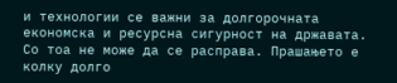и технологии се важни за долгорочната економска и ресурсна сигурност на државата. Со тоа не може да се расправа. Прашањето е колку долго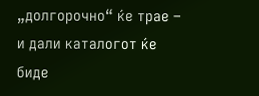„долгорочно“ ќе трае – и дали каталогот ќе биде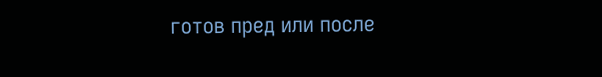готов пред или после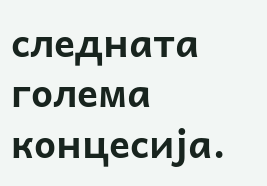следната голема концесија.